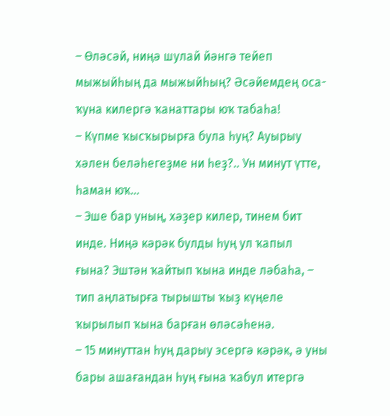– Өләсәй, ниңә шулай йәнгә тейеп мыжыйһың да мыжыйһың? Әсәйемдең оса-ҡуна килергә ҡанаттары юҡ табаһа!
– Күпме ҡысҡырырға була һуң? Ауырыу хәлен беләһегеҙме ни һеҙ?.. Ун минут үтте, һаман юҡ...
– Эше бар уның, хәҙер килер, тинем бит инде. Ниңә кәрәк булды һуң ул ҡапыл ғына? Эштән ҡайтып ҡына инде ләбаһа, – тип аңлатырға тырышты ҡыҙ күңеле ҡырылып ҡына барған өләсәһенә.
– 15 минуттан һуң дарыу эсергә кәрәк, ә уны бары ашағандан һуң ғына ҡабул итергә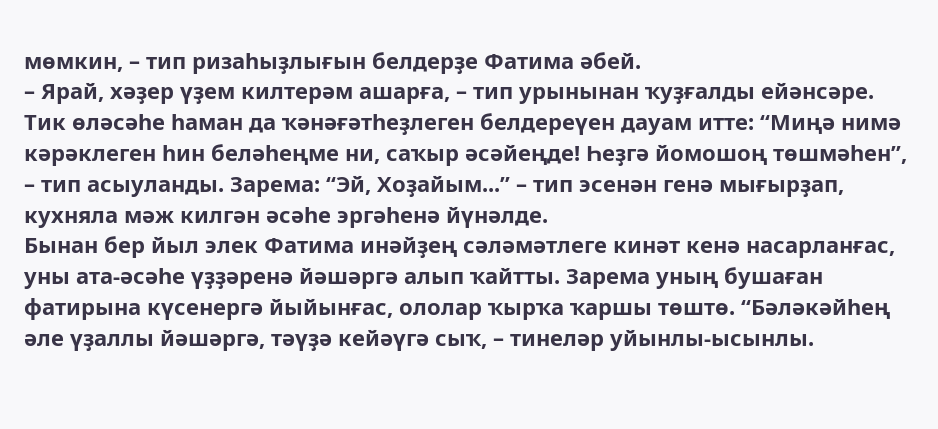мөмкин, – тип ризаһыҙлығын белдерҙе Фатима әбей.
– Ярай, хәҙер үҙем килтерәм ашарға, – тип урынынан ҡуҙғалды ейәнсәре.
Тик өләсәһе һаман да ҡәнәғәтһеҙлеген белдереүен дауам итте: “Миңә нимә кәрәклеген һин беләһеңме ни, саҡыр әсәйеңде! Һеҙгә йомошоң төшмәһен”, – тип асыуланды. Зарема: “Эй, Хоҙайым...” – тип эсенән генә мығырҙап, кухняла мәж килгән әсәһе эргәһенә йүнәлде.
Бынан бер йыл элек Фатима инәйҙең сәләмәтлеге кинәт кенә насарланғас, уны ата-әсәһе үҙҙәренә йәшәргә алып ҡайтты. Зарема уның бушаған фатирына күсенергә йыйынғас, ололар ҡырҡа ҡаршы төштө. “Бәләкәйһең әле үҙаллы йәшәргә, тәүҙә кейәүгә сыҡ, – тинеләр уйынлы-ысынлы.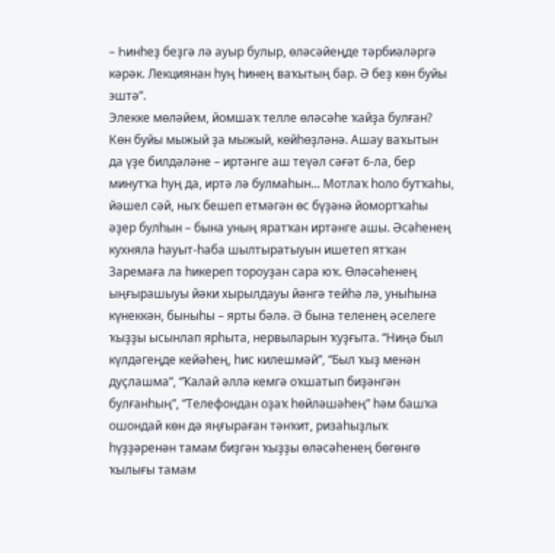– Һинһеҙ беҙгә лә ауыр булыр, өләсәйеңде тәрбиәләргә кәрәк. Лекциянан һуң һинең ваҡытың бар. Ә беҙ көн буйы эштә”.
Элекке мөләйем, йомшаҡ телле өләсәһе ҡайҙа булған? Көн буйы мыжый ҙа мыжый, көйһөҙләнә. Ашау ваҡытын да үҙе билдәләне – иртәнге аш теүәл сәғәт 6-ла, бер минутҡа һуң да, иртә лә булмаһын... Мотлаҡ һоло бутҡаһы, йәшел сәй, ныҡ бешеп етмәгән өс бүҙәнә йомортҡаһы әҙер булһын – бына уның яратҡан иртәнге ашы. Әсәһенең кухняла һауыт-һаба шылтыратыуын ишетеп ятҡан Заремаға ла һикереп тороуҙан сара юҡ. Өләсәһенең ыңғырашыуы йәки хырылдауы йәнгә тейһә лә, уныһына күнеккән, быныһы – ярты бәлә. Ә бына теленең әселеге ҡыҙҙы ысынлап ярһыта, нервыларын ҡуҙғыта. “Ниңә был күлдәгеңде кейәһең, һис килешмәй”, “Был ҡыҙ менән дуҫлашма”, “Ҡалай әллә кемгә оҡшатып биҙәнгән булғанһың”, “Телефондан оҙаҡ һөйләшәһең” һәм башҡа ошондай көн дә яңғыраған тәнҡит, ризаһыҙлыҡ һүҙҙәренән тамам биҙгән ҡыҙҙы өләсәһенең бөгөнгө ҡылығы тамам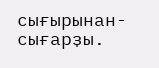сығырынан-сығарҙы.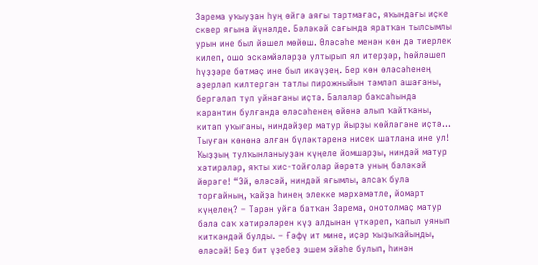Зарема уҡыуҙан һуң өйгә аяғы тартмағас, яҡындағы иҫке сквер яғына йүнәлде. Бәләкәй сағында яратҡан тылсымлы урын ине был йәшел мөйөш. Өләсәһе менән көн дә тиерлек килеп, ошо эскәмйәләрҙә ултырып ял итерҙәр, һөйләшеп һүҙҙәре бөтмәҫ ине был икәүҙең. Бер көн өләсәһенең әҙерләп килтергән татлы пирожныйын тәмләп ашағаны, бергәләп туп уйнағаны иҫтә. Балалар баҡсаһында карантин булғанда өләсәһенең өйөнә алып ҡайтҡаны, китап уҡығаны, ниндәйҙер матур йырҙы көйләгәне иҫтә... Тыуған көнөнә алған бүләктәренә нисек шатлана ине ул! Ҡыҙҙың тулҡынланыуҙан күңеле йомшарҙы, ниндәй матур хәтирәләр, яҡты хис-тойғолар йөрөтә уның бәләкәй йөрәге! “Эй, өләсәй, ниндәй яғымлы, алсаҡ була торғайның, ҡайҙа һинең элекке мәрхәмәтле, йомарт күңелең? – Тәрән уйға батҡан Зарема, онотолмаҫ матур бала саҡ хәтирәләрен күҙ алдынан үткәреп, ҡапыл уянып киткәндәй булды. – Ғәфү ит мине, иҫәр ҡыҙыҡайыңды, өләсәй! Беҙ бит үҙебеҙ эшем эйәһе булып, һинән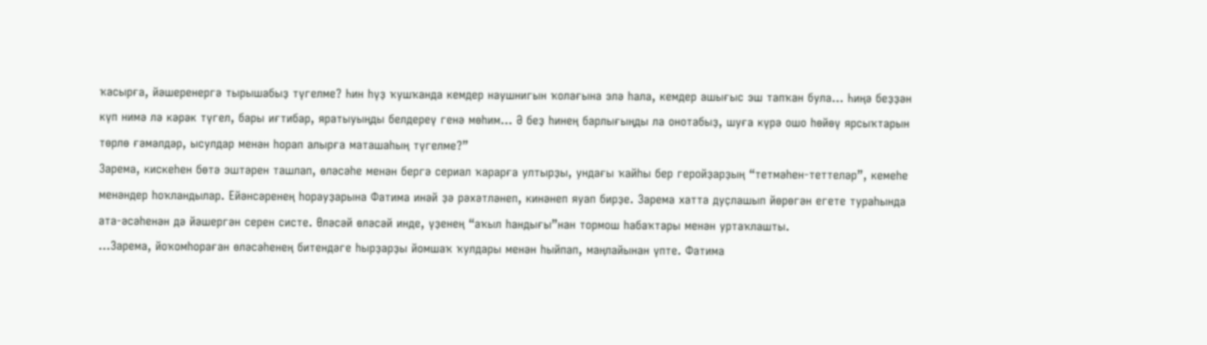ҡасырға, йәшеренергә тырышабыҙ түгелме? Һин һүҙ ҡушҡанда кемдер наушнигын ҡолағына элә һала, кемдер ашығыс эш тапҡан була... Һиңә беҙҙән күп нимә лә кәрәк түгел, бары иғтибар, яратыуыңды белдереү генә мөһим... Ә беҙ һинең барлығыңды ла онотабыҙ, шуға күрә ошо һөйөү ярсыҡтарын төрлө ғәмәлдәр, ысулдар менән һорап алырға маташаһың түгелме?”
Зарема, кискеһен бөтә эштәрен ташлап, өләсәһе менән бергә сериал ҡарарға ултырҙы, ундағы ҡайһы бер геройҙарҙың “тетмәһен-теттеләр”, кемеһе менәндер һоҡландылар. Ейәнсәренең һорауҙарына Фатима инәй ҙә рәхәтләнеп, кинәнеп яуап бирҙе. Зарема хатта дуҫлашып йөрөгән егете тураһында ата-әсәһенән дә йәшергән серен систе. Өләсәй өләсәй инде, үҙенең “аҡыл һандығы”нан тормош һабаҡтары менән уртаҡлашты.
...Зарема, йоҡомһораған өләсәһенең битендәге һырҙарҙы йомшаҡ ҡулдары менән һыйпап, маңлайынан үпте. Фатима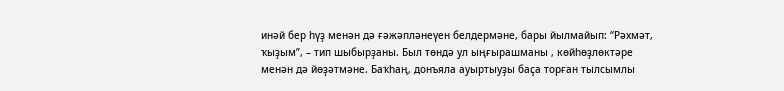инәй бер һүҙ менән дә ғәжәпләнеүен белдермәне, бары йылмайып: “Рәхмәт, ҡыҙым”, – тип шыбырҙаны. Был төндә ул ыңғырашманы , көйһөҙлөктәре менән дә йөҙәтмәне. Баҡһаң, донъяла ауыртыуҙы баҫа торған тылсымлы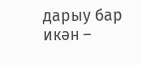дарыу бар икән –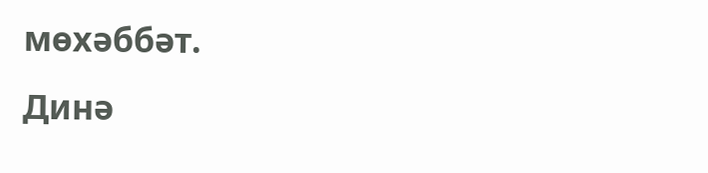мөхәббәт.
Динә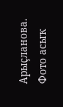Арыҫланова.
Фото асыҡ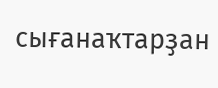сығанаҡтарҙан